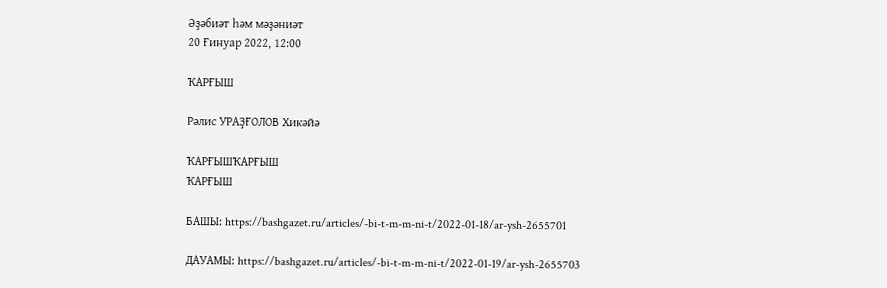Әҙәбиәт һәм мәҙәниәт
20 Ғинуар 2022, 12:00

ҠАРҒЫШ

Рәлис УРАҘҒОЛОВ Хикәйә

ҠАРҒЫШҠАРҒЫШ
ҠАРҒЫШ

БАШЫ: https://bashgazet.ru/articles/-bi-t-m-m-ni-t/2022-01-18/ar-ysh-2655701

ДАУАМЫ: https://bashgazet.ru/articles/-bi-t-m-m-ni-t/2022-01-19/ar-ysh-2655703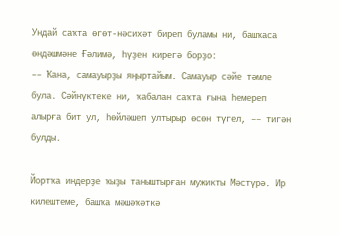Ундай саҡта өгөт-нәсихәт биреп буламы ни, башҡаса өндәшмәне Ғәлимә, һүҙен кирегә борҙо:
‒– Ҡана, самауырҙы яңыртайым. Самауыр сәйе тәмле була. Сәйнүктеке ни, ҡабалан саҡта ғына һемереп алырға бит ул, һөйләшеп ултырыр өсөн түгел, –‒ тигән булды.

Йортҡа индерҙе ҡыҙы таныштырған мужикты Мәстүрә. Ир килештеме, башҡа мәшәҡәткә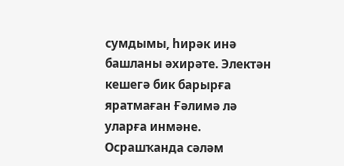сумдымы, һирәк инә башланы әхирәте. Электән кешегә бик барырға яратмаған Ғәлимә лә уларға инмәне. Осрашҡанда сәләм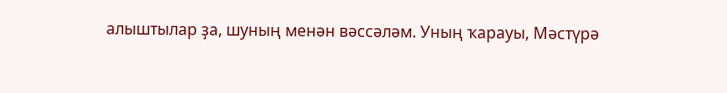алыштылар ҙа, шуның менән вәссәләм. Уның ҡарауы, Мәстүрә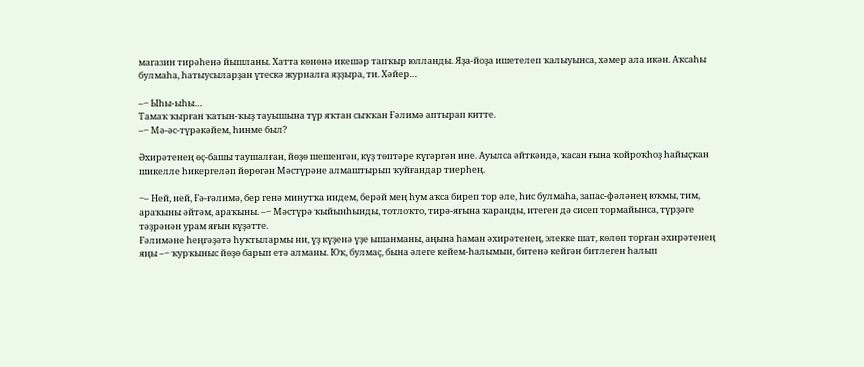магазин тирәһенә йышланы. Хатта көнөнә икешәр тапҡыр юлланды. Яҙа-йоҙа ишетелеп ҡалыуынса, хәмер ала икән. Аҡсаһы булмаһа, һатыусыларҙан үтескә журналға яҙҙыра, ти. Хәйер…

–‒ Ыһы-ыһы…
Тамаҡ ҡырған ҡатын-ҡыҙ тауышына түр яҡтан сыҡҡан Ғәлимә аптырап китте.
–‒ Мә-әс-түрәкәйем, һинме был?

Әхирәтенең өҫ-башы таушалған, йөҙө шешенгән, күҙ төптәре күгәргән ине. Ауылса әйткәндә, ҡасан ғына ҡойроҡһоҙ һайыҫҡан шикелле һикергеләп йөрөгән Мәстүрәне алмаштырып ҡуйғандар тиерһең.

‒– Ней, ней, Ғә-ғәлимә, бер генә минутҡа индем, берәй мең һум аҡса биреп тор әле, һис булмаһа, запас-фәләнең юҡмы, тим, араҡыны әйтәм, араҡыны. –‒ Мәстүрә ҡыйынһынды, тотлоҡто, тирә-яғына ҡаранды, итеген дә сисеп тормайынса, түрҙәге тәҙрәнән урам яғын күҙәтте.
Ғәлимәне һеңгәҙәтә һуҡтылармы ни, үҙ күҙенә үҙе ышанманы, аңына һаман әхирәтенең, элекке шат, көлөп торған әхирәтенең яңы –‒ ҡурҡыныс йөҙө барып етә алманы. Юҡ, булмаҫ, бына әлеге кейем-һалымын, битенә кейгән битлеген һалып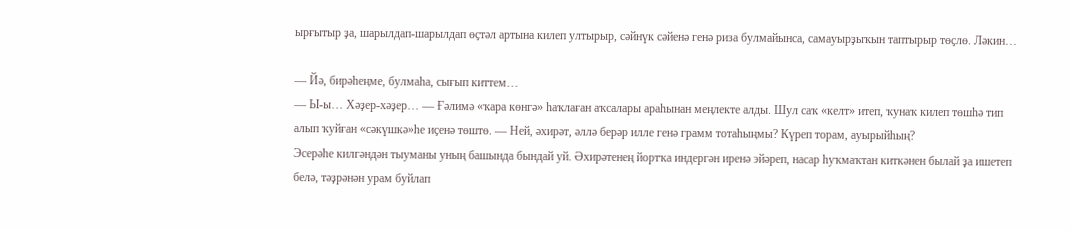ырғытыр ҙа, шарылдап-шарылдап өҫтәл артына килеп ултырыр, сәйнүк сәйенә генә риза булмайынса, самауырҙыҡын таптырыр төҫлө. Ләкин…

–‒ Йә, бирәһеңме, булмаһа, сығып киттем…
–‒ Ы-ы… Хәҙер-хәҙер… ‒– Ғәлимә «ҡара көнгә» һаҡлаған аҡсалары араһынан меңлекте алды. Шул саҡ «келт» итеп, ҡунаҡ килеп төшһә тип алып ҡуйған «сәкүшкә»һе иҫенә төштө. ‒– Ней, әхирәт, әллә берәр илле генә грамм тотаһыңмы? Күреп торам, ауырыйһың?
Эсерәһе килгәндән тыуманы уның башында бындай уй. Әхирәтенең йортҡа индергән иренә эйәреп, насар һуҡмаҡтан киткәнен былай ҙа ишетеп белә, тәҙрәнән урам буйлап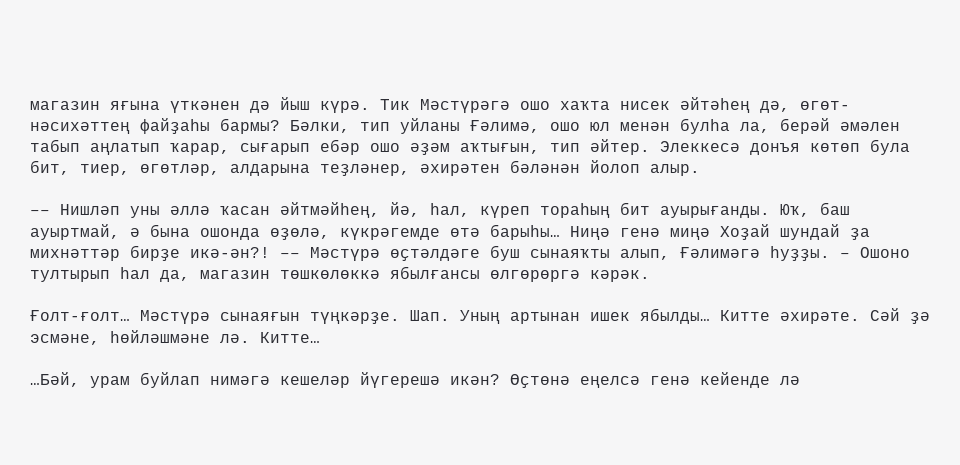магазин яғына үткәнен дә йыш күрә. Тик Мәстүрәгә ошо хаҡта нисек әйтәһең дә, өгөт-нәсихәттең файҙаһы бармы? Бәлки, тип уйланы Ғәлимә, ошо юл менән булһа ла, берәй әмәлен табып аңлатып ҡарар, сығарып ебәр ошо әҙәм аҡтығын, тип әйтер. Элеккесә донъя көтөп була бит, тиер, өгөтләр, алдарына теҙләнер, әхирәтен бәләнән йолоп алыр.

–‒ Нишләп уны әллә ҡасан әйтмәйһең, йә, һал, күреп тораһың бит ауырығанды. Юҡ, баш ауыртмай, ә бына ошонда өҙөлә, күкрәгемде өтә барыһы… Ниңә генә миңә Хоҙай шундай ҙа михнәттәр бирҙе икә-ән?! –‒ Мәстүрә өҫтәлдәге буш сынаяҡты алып, Ғәлимәгә һуҙҙы. – Ошоно тултырып һал да, магазин төшкөлөккә ябылғансы өлгөрөргә кәрәк.

Ғолт-ғолт… Мәстүрә сынаяғын түңкәрҙе. Шап. Уның артынан ишек ябылды… Китте әхирәте. Сәй ҙә эсмәне, һөйләшмәне лә. Китте…

…Бәй, урам буйлап нимәгә кешеләр йүгерешә икән? Өҫтөнә еңелсә генә кейенде лә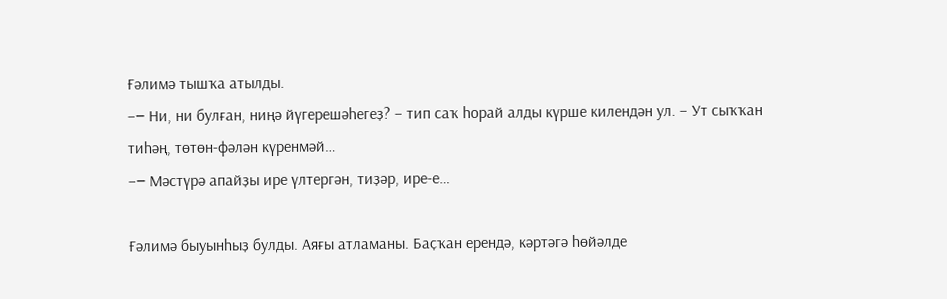Ғәлимә тышҡа атылды.
–‒ Ни, ни булған, ниңә йүгерешәһегеҙ? – тип саҡ һорай алды күрше килендән ул. – Ут сыҡҡан тиһәң, төтөн-фәлән күренмәй…
–‒ Мәстүрә апайҙы ире үлтергән, тиҙәр, ире-е…

Ғәлимә быуынһыҙ булды. Аяғы атламаны. Баҫҡан ерендә, кәртәгә һөйәлде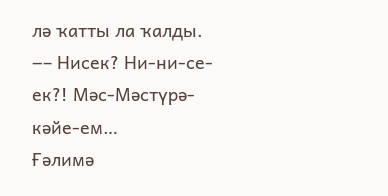лә ҡатты ла ҡалды.
‒– Нисек? Ни-ни-се-ек?! Мәс-Мәстүрә-кәйе-ем…
Ғәлимә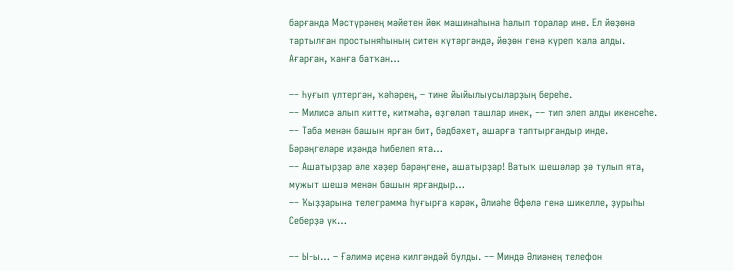барғанда Мәстүрәнең мәйетен йөк машинаһына һалып торалар ине. Ел йөҙөнә тартылған простыняһының ситен күтәргәндә, йөҙөн генә күреп ҡала алды. Ағарған, ҡанға батҡан…

–‒ Һуғып үлтергән, ҡәһәрең, – тине йыйылыусыларҙың береһе.
–‒ Милисә алып китте, китмәһә, өҙгөләп ташлар инек, ‒– тип элеп алды икенсеһе.
–‒ Таба менән башын ярған бит, бәдбәхет, ашарға таптырғандыр инде. Бәрәңгеләре иҙәндә һибелеп ята…
–‒ Ашатырҙар әле хәҙер бәрәңгене, ашатырҙар! Ватыҡ шешәләр ҙә тулып ята, мужыт шешә менән башын ярғандыр…
–‒ Ҡыҙҙарына телеграмма һуғырға кәрәк, Әлиәһе Өфөлә генә шикелле, ҙурыһы Себерҙә үк…

–‒ Ы-ы… – Ғәлимә иҫенә килгәндәй булды. ‒– Миндә Әлиәнең телефон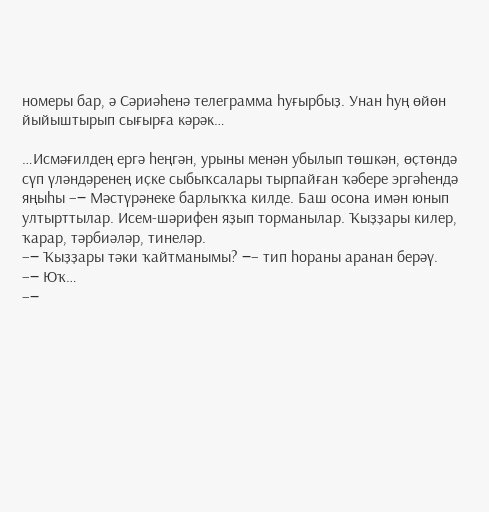номеры бар, ә Сәриәһенә телеграмма һуғырбыҙ. Унан һуң өйөн йыйыштырып сығырға кәрәк…

…Исмәғилдең ергә һеңгән, урыны менән убылып төшкән, өҫтөндә сүп үләндәренең иҫке сыбыҡсалары тырпайған ҡәбере эргәһендә яңыһы –‒ Мәстүрәнеке барлыҡҡа килде. Баш осона имән юнып ултырттылар. Исем-шәрифен яҙып торманылар. Ҡыҙҙары килер, ҡарар, тәрбиәләр, тинеләр.
–‒ Ҡыҙҙары тәки ҡайтманымы? ‒– тип һораны аранан берәү.
–‒ Юҡ…
–‒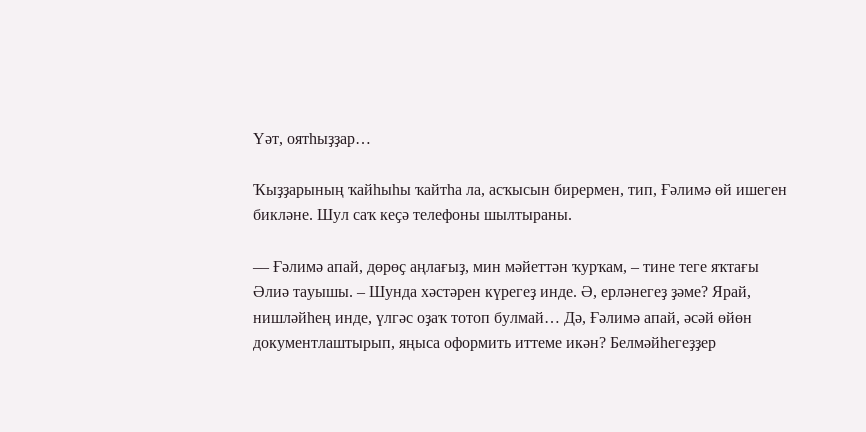Үәт, оятһыҙҙар…

Ҡыҙҙарының ҡайһыһы ҡайтһа ла, асҡысын бирермен, тип, Ғәлимә өй ишеген бикләне. Шул саҡ кеҫә телефоны шылтыраны.

–‒ Ғәлимә апай, дөрөҫ аңлағыҙ, мин мәйеттән ҡурҡам, – тине теге яҡтағы Әлиә тауышы. – Шунда хәстәрен күрегеҙ инде. Ә, ерләнегеҙ ҙәме? Ярай, нишләйһең инде, үлгәс оҙаҡ тотоп булмай… Дә, Ғәлимә апай, әсәй өйөн документлаштырып, яңыса оформить иттеме икән? Белмәйһегеҙҙер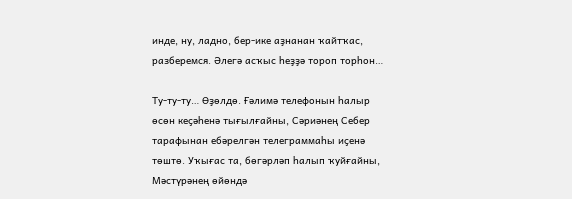инде, ну, ладно, бер-ике аҙнанан ҡайтҡас, разберемся. Әлегә асҡыс һеҙҙә тороп торһон…

Ту-ту-ту… Өҙөлдө. Ғәлимә телефонын һалыр өсөн кеҫәһенә тығылғайны, Сәриәнең Себер тарафынан ебәрелгән телеграммаһы иҫенә төштө. Уҡығас та, бөгәрләп һалып ҡуйғайны, Мәстүрәнең өйөндә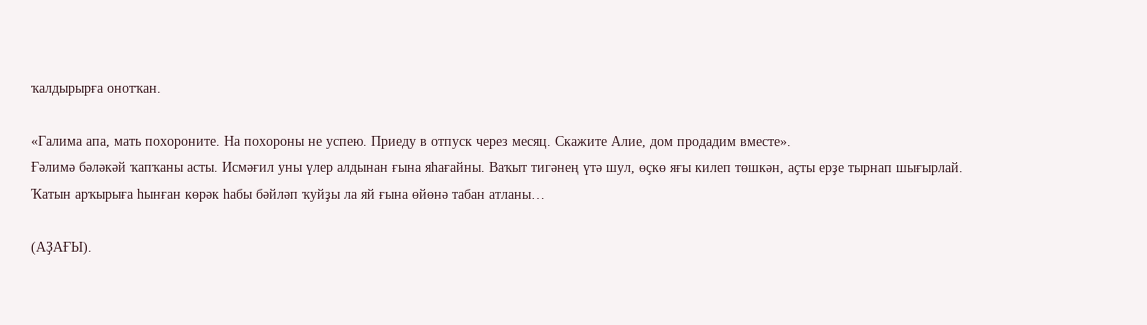ҡалдырырға онотҡан.

«Галима апа, мать похороните. На похороны не успею. Приеду в отпуск через месяц. Скажите Алие, дом продадим вместе».
Ғәлимә бәләкәй ҡапҡаны асты. Исмәғил уны үлер алдынан ғына яһағайны. Ваҡыт тигәнең үтә шул, өҫкө яғы килеп төшкән, аҫты ерҙе тырнап шығырлай. Ҡатын арҡырыға һынған көрәк һабы бәйләп ҡуйҙы ла яй ғына өйөнә табан атланы…

(АҘАҒЫ).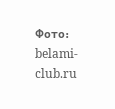Фото: belami-club.ru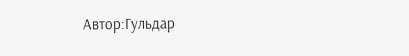Автор:Гульдар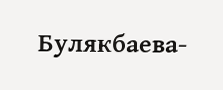Булякбаева-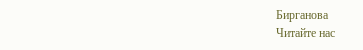Бирганова
Читайте нас